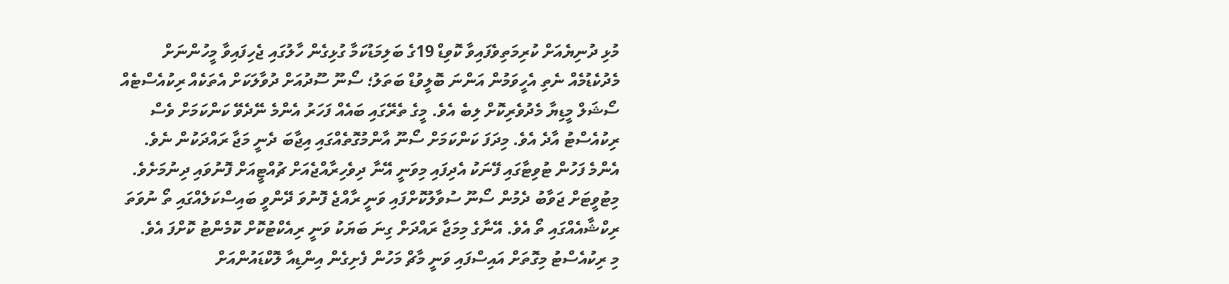މުޅި ދުނިޔެއަށް ކުރިމަތިވެފައިވާ ކޮވިޑް 19ގެ ބަލިމަޑުކަމާ ގުޅިގެން ހާލުގައި ޖެހިފައިވާ މީހުންނަށް މެދުކެޑުމެއް ނެތި އެހީވަމުން އަންނަ ބޮލީވުޑް ބަތަލު؛ ސޯނޫ ސޫދުއަށް ދުވާލަކަށް އެތަކެއް ރިކުއެސްޓެއް ސޯޝަލް މީޑިޔާ މެދުވެރިކޮށް ލިބެ އެވެ. މީގެ ތެރޭގައި ބައެއް ފަހަރު އެންމެ ނޭދެވޭ ކަންކަމަށް ވެސް ރިކުއެސްޓު އާދެ އެވެ. މިދަފަ ކަންކަމަށް ސޯނޫ އާންމުގޮތެއްގައި އިޖާބަ ދެނީ މަޖާ ރައްދަކުން ނެވެ.
އެންމެ ފަހުން ޓުވިޓާގައި ފޭނަކު އެދިފައި މިވަނީ އޭނާ ދިވެހިރާއްޖެއަށް ޗުއްޓީއަށް ފޮނުވައި ދިނުމަށެވެ. މިޓުވީޓަށް ޖަވާބު ދެމުން ސޯނޫ ސުވާލުކޮށްފައި ވަނީ ރާއްޖެ ފޮނުވަ ދޭންވީ ބައިސްކަލެއްގައި ތޯ ނުވަތަ ރިކްޝާއެއްގައި ތޯ އެވެ. އޭނާގެ މިމަޖާ ރައްދަށް ގިނަ ބަޔަކު ވަނީ ރިއެކްޓުކޮށް ކޮމެންޓު ކޮށްފަ އެވެ.
މި ރިކުއެސްޓު މިގޮތަށް އައިސްފައި ވަނީ މާޗް މަހުން ފެށިގެން އިންޑިއާ ލޮކްޑައުންއަށް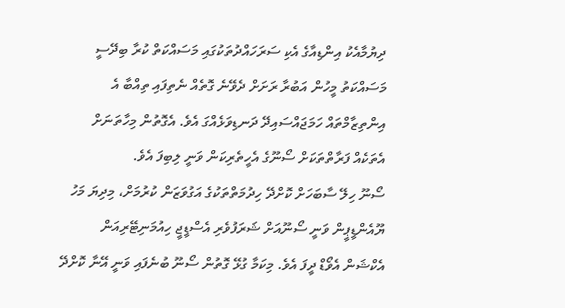ދިޔުމާއެކު އިންޑިއާގެ އެކި ސަރަހައްދުތަކުގައި މަސައްކަތް ކުރާ ބިދޭސީ މަސައްކަތު މީހުން އަބުރާ ރަށަށް ދެވޭނެ ގޮތެއް ނެތިފައި ތިއްބާ އެ އިންތިޒާމްތައް ހަމަޖައްސައިދޭ ދަނޑިވަޅެއްގަ އެވެ. އެގޮތުން މިހާތަނަށް އެތަކެއް ފަރާތްތަކަށް ސޯނޫގެ އެހީތެރިކަން ވަނީ ލިބިފަ އެވެ.
ސޯނޫ ހިލޭ ސާބަހަށް ކޮށްދޭ ހިދުމަތްތަކުގެ އަގުވަޒަން ކުރުމަށް، މިދިޔަ މަހު ޔޫއެންޑީޕީން ވަނީ ސޯނޫއަށް ޝަރަފުވެރި އެސްޑީޖީ ހިއުމަނިޓޭރިއަން އެކްޝަން އެވޯޑް ދީފަ އެވެ. މިކަމާ ގުޅޭ ގޮތުން ސޯނޫ ބުނެފައި ވަނީ އޭނާ ކޮށްދޭ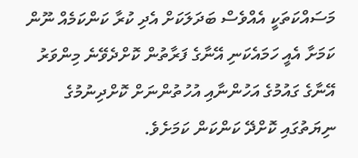މަސައްކަތަކީ އެއްވެސް ބަދަލަކަށް އެދި ކުރާ ކަންކަމެއް ނޫން ކަމަށާ އެއީ ހަމައެކަނި އޭނާގެ ފަރާތުން ކޮށްދެވޭނެ މިންވަރު އޭނާގެ ގައުމުގެ އަހުންނާއި އުހުތުންނަށް ކޮށްދިނުމުގެ ނިޔަތުގައި ކޮށްދޭ ކަންކަން ކަމަށެވެ.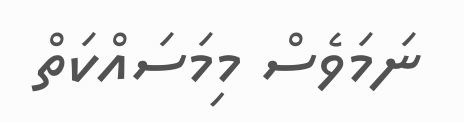ނަމަވެސް މިމަސައްކަތް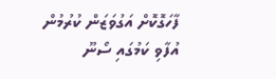ފާހަގޮކޮށް އަގުވަޒަން ކުރުމުން އުފާވި ކަމުގައި ސޯނޫ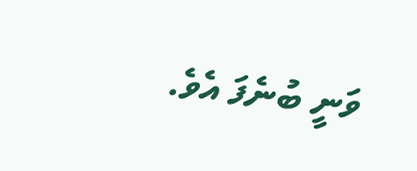ވަނީ ބުނެފަ އެވެ.